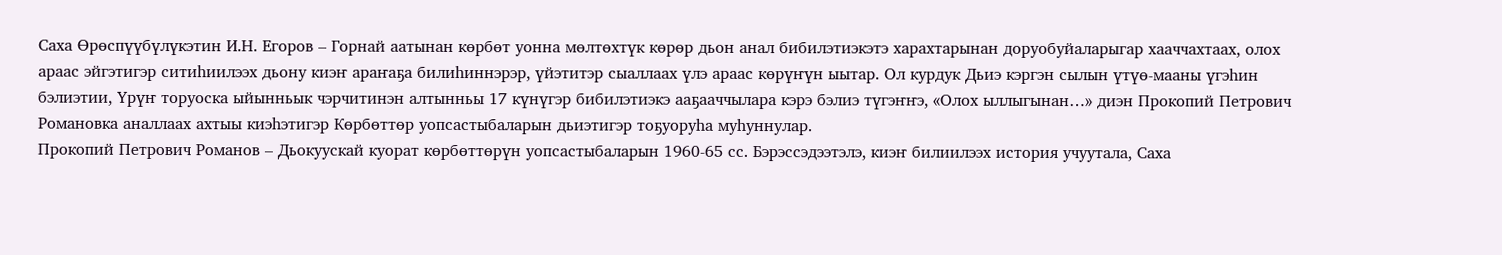Саха Өрөспүүбүлүкэтин И.Н. Егоров – Горнай аатынан көрбөт уонна мөлтөхтүк көрөр дьон анал бибилэтиэкэтэ харахтарынан доруобуйаларыгар хааччахтаах, олох араас эйгэтигэр ситиһиилээх дьону киэҥ араҥаҕа билиһиннэрэр, үйэтитэр сыаллаах үлэ араас көрүҥүн ыытар. Ол курдук Дьиэ кэргэн сылын үтүө-мааны үгэһин бэлиэтии, Үрүҥ торуоска ыйынньык чэрчитинэн алтынньы 17 күнүгэр бибилэтиэкэ ааҕааччылара кэрэ бэлиэ түгэҥҥэ, «Олох ыллыгынан…» диэн Прокопий Петрович Романовка аналлаах ахтыы киэһэтигэр Көрбөттөр уопсастыбаларын дьиэтигэр тоҕуоруһа муһуннулар.
Прокопий Петрович Романов – Дьокуускай куорат көрбөттөрүн уопсастыбаларын 1960-65 сс. Бэрэссэдээтэлэ, киэҥ билиилээх история учуутала, Саха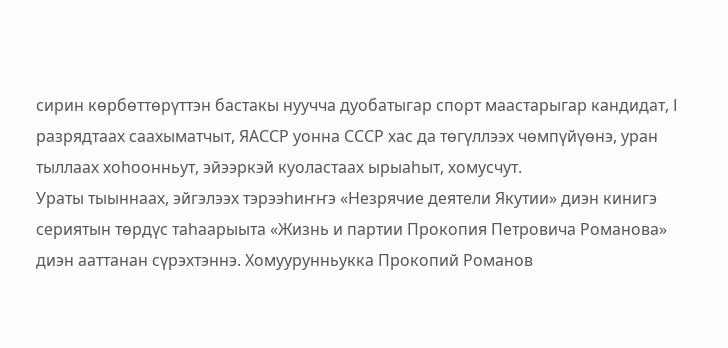сирин көрбөттөрүттэн бастакы нуучча дуобатыгар спорт маастарыгар кандидат, І разрядтаах саахыматчыт, ЯАССР уонна СССР хас да төгүллээх чөмпүйүөнэ, уран тыллаах хоһоонньут, эйээркэй куоластаах ырыаһыт, хомусчут.
Ураты тыыннаах, эйгэлээх тэрээһиҥҥэ «Незрячие деятели Якутии» диэн кинигэ сериятын төрдүс таһаарыыта «Жизнь и партии Прокопия Петровича Романова» диэн ааттанан сүрэхтэннэ. Хомуурунньукка Прокопий Романов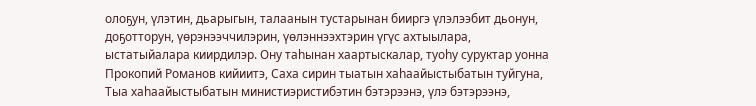олоҕун, үлэтин, дьарыгын, талаанын тустарынан бииргэ үлэлээбит дьонун, доҕотторун, үөрэнээччилэрин, үөлэннээхтэрин үгүс ахтыылара, ыстатыйалара киирдилэр. Ону таһынан хаартыскалар, туоһу суруктар уонна Прокопий Романов кийиитэ, Саха сирин тыатын хаһаайыстыбатын туйгуна, Тыа хаһаайыстыбатын министиэристибэтин бэтэрээнэ, үлэ бэтэрээнэ,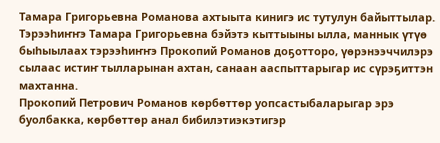Тамара Григорьевна Романова ахтыыта кинигэ ис тутулун байыттылар. Тэрээһиҥҥэ Тамара Григорьевна бэйэтэ кыттыыны ылла, маннык үтүө быһыылаах тэрээһиҥҥэ Прокопий Романов доҕотторо, үөрэнээччилэрэ сылаас истиҥ тылларынан ахтан, санаан ааспыттарыгар ис сүрэҕиттэн махтанна.
Прокопий Петрович Романов көрбөттөр уопсастыбаларыгар эрэ буолбакка, көрбөттөр анал бибилэтиэкэтигэр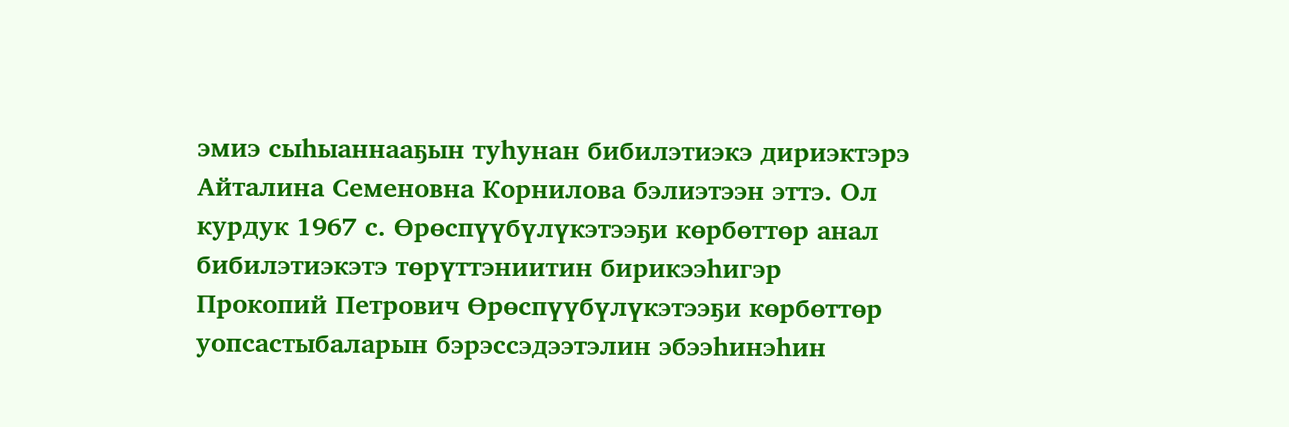эмиэ сыһыаннааҕын туһунан бибилэтиэкэ дириэктэрэ Айталина Семеновна Корнилова бэлиэтээн эттэ. Ол курдук 1967 с. Өрөспүүбүлүкэтээҕи көрбөттөр анал бибилэтиэкэтэ төрүттэниитин бирикээһигэр Прокопий Петрович Өрөспүүбүлүкэтээҕи көрбөттөр уопсастыбаларын бэрэссэдээтэлин эбээһинэһин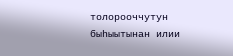толорооччутун быһыытынан илии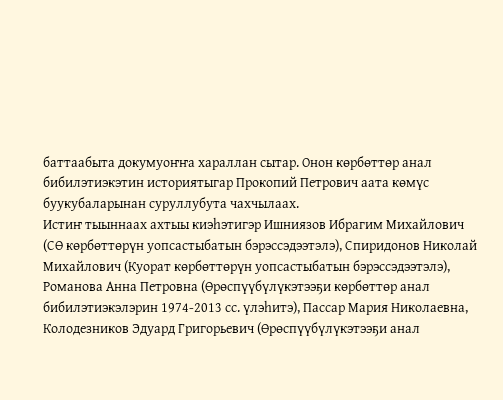баттаабыта докумуоҥҥа хараллан сытар. Онон көрбөттөр анал бибилэтиэкэтин историятыгар Прокопий Петрович аата көмүс буукубаларынан суруллубута чахчылаах.
Истиҥ тыыннаах ахтыы киэһэтигэр Ишниязов Ибрагим Михайлович (СӨ көрбөттөрүн уопсастыбатын бэрэссэдээтэлэ), Спиридонов Николай Михайлович (Куорат көрбөттөрүн уопсастыбатын бэрэссэдээтэлэ), Романова Анна Петровна (Өрөспүүбүлүкэтээҕи көрбөттөр анал бибилэтиэкэлэрин 1974-2013 сс. үлэһитэ), Пассар Мария Николаевна, Колодезников Эдуард Григорьевич (Өрөспүүбүлүкэтээҕи анал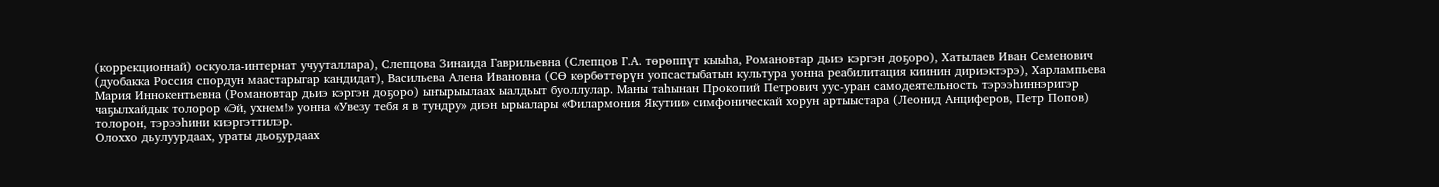(коррекционнай) оскуола-интернат учууталлара), Слепцова Зинаида Гаврильевна (Слепцов Г.А. төрөппүт кыыһа, Романовтар дьиэ кэргэн доҕоро), Хатылаев Иван Семенович (дуобакка Россия спордун маастарыгар кандидат), Васильева Алена Ивановна (СӨ көрбөттөрүн уопсастыбатын культура уонна реабилитация киинин дириэктэрэ), Харлампьева Мария Иннокентьевна (Романовтар дьиэ кэргэн доҕоро) ыҥырыылаах ыалдьыт буоллулар. Маны таһынан Прокопий Петрович уус-уран самодеятельность тэрээһиннэригэр чаҕылхайдык толорор «Эй, ухнем!» уонна «Увезу тебя я в тундру» диэн ырыалары «Филармония Якутии» симфоническай хорун артыыстара (Леонид Анциферов, Петр Попов) толорон, тэрээһини киэргэттилэр.
Олоххо дьулуурдаах, ураты дьоҕурдаах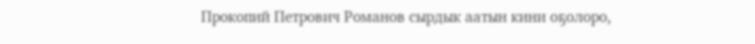Прокопий Петрович Романов сырдык аатын кини оҕолоро,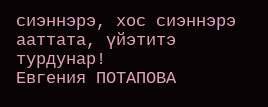сиэннэрэ, хос сиэннэрэ ааттата, үйэтитэ турдунар!
Евгения ПОТАПОВА